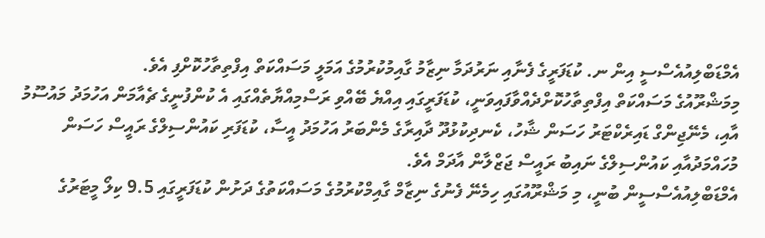އެމްޑަބްލިއުއެސްސީ އިން ނ. ކުޑަފަރީގެ ފެނާއި ނަރުދަމާ ނިޒާމު ގާއިމުކުރުމުގެ އަމަލީ މަސައްކަތް އިފްތިތާހުކޮށްފި އެވެ.
މިމަޝްރޫއުގެ މަސައްކަތް އިފްތިތާހުކޮށްދެއްވާފައިވަނީ، ކުޑަފަރީގައި އިއްޔެ ބޭއްވި ރަސްމިއްޔާތެއްގައި އެ ކުންފުނީގެ ޗެއާމަން އަހުމަދު މައުސޫމު އާއި، މެނޭޖިންގް ޑައިރެކްޓަރު ހަސަން ޝާހު، ކެނދިކުޅުދޫ ދާއިރާގެ މެންބަރު އަހުމަދު އީސާ، ކުޑަފަރި ކައުންސިލްގެ ރައީސް ހަސަން މުހައްމަދުއާއި ކައުންސިލްގެ ނައިބު ރައީސް ޖަޒްލާން އާދަމް އެވެ.
އެމްޑަބްލިއުއެސްސީން ބުނީ، މި މަޝްރޫއުގައި ހިމެނޭ ފެނުގެ ނިޒާމް ގާއިމްކުރުމުގެ މަސައްކަތުގެ ދަށުން ކުޑަފަރީގައި 9.5 ކިލޯ މީޓަރުގެ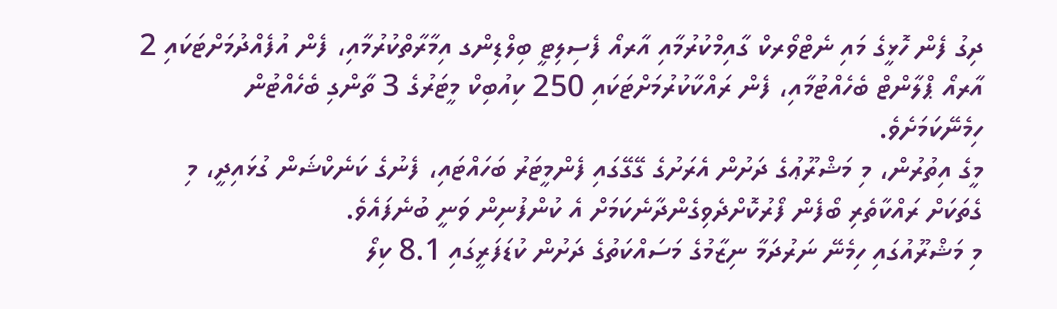ދިގު ފެން ހޮޅީގެ މައި ނެޓްވޯރކް ގާއިމްކުރުމާއި އާރއޯ ފެސިލިޓީ ބިލްޑިންގ އިމާރާތްކުރުމާއި، ފެން އުފެއްދުމަށްޓަކައި 2 އާރއޯ ޕްލާންޓް ބެހެއްޓުމާއި، ފެން ރައްކާކުރުމަށްޓަކައި 250 ކިއުބިކް މީޓަރުގެ 3 ތާންގި ބެހެއްޓުން ހިމެނޭކަމަށެވެ.
މީގެ އިތުރުން، މި މަޝްރޫޢުގެ ދަށުން އެރަށުގެ ގޭގޭގައި ފެންމީޓަރު ބަހައްޓައި، ފެނުގެ ކަނެކްޝަން ގުޅައިދީ، މި ގެތަކަށް ރައްކާތެރި ބޯފެން ފޯރުކޮށްދެވިގެންދާނެކަމަށް އެ ކުންފުނިން ވަނީ ބުނެފައެވެ.
މި މަޝްރޫއުގައި ހިމެނޭ ނަރުދަމާ ނިޒާމުގެ މަސައްކަތުގެ ދަށުން ކުޑަފަރީގައި 8.1 ކިލޯ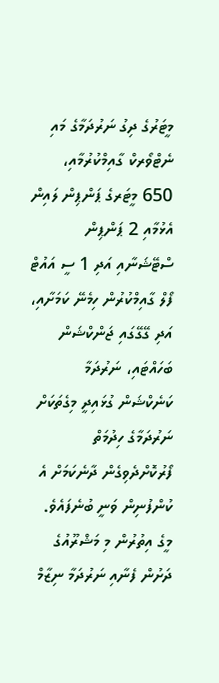މީޓަރުގެ ދިގު ނަރުދަމާގެ މައި ނެޓްވޯރކް ގާއިމްކުރުމާއި، 650 މީޓަރގެ ޕަންޕިން ލައިން އެޅުމާއި 2 ޕަންޕިން ސްޓޭޝަނާއި އަދި 1 ސީ އައުޓް ފޯލް ގާއިމްކުރުން ހިމެނޭ ކަމަށާއި، އަދި ގޭގޭގައި ޖަންކްޝަން ބަހައްޓައި، ނަރުދަމާ ކަނެކްޝަން ގުޅައިދީ މިގެތަކަށް ނަރުދަމާގެ ހިދުމަތް ފޯރުކޮށްދެވިގެން ދާނެކަމަށް އެ ކުންފުނިން ވަނީ ބުނެފައެވެ.
މީގެ އިތުރުން މި މަޝްރޫއުގެ ދަށުން ފެނާއި ނަރުދަމާ ނިޒާމް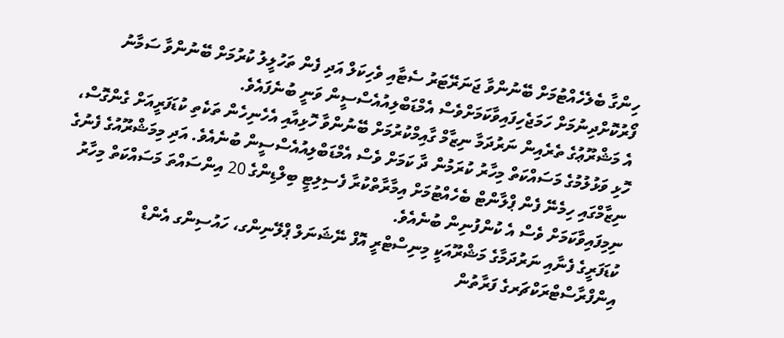ހިންގާ ބެލެހެއްޓުމަށް ބޭނުންވާ ޖަނަރޭޓަރު ސެޓާއި ވެހިކަލް އަދި ފެން ތަހުލީލު ކުރުމަށް ބޭނުންވާ ސަމާނު ފޯރުކޮށްދިނުމަށް ހަމަޖެހިފައިވާކަމަށްވެސް އެމްޑަބްލިއުއެސްސީން ވަނީ ބުނެފައެވެ.
އެ މަޝްރޫޢުގެ ތެރެއިން ނަރުދަމާ ނިޒާމް ގާއިމްކުރުމަށް ބޭނުންވާ ހޮޅިއާއި އެހެނިހެން ތަކެތި ކުޑަފަރީއަށް ގެންގޮސް، ހޮޅި ވަޅުލުމުގެ މަސައްކަތް މިހާރު ކުރަމުން ދާ ކަމަށް ވެސް އެމްޑަބްލިއުއެސްސީން ބުނެއެވެ. އަދި މިމަޝްރޫއުގެ ފެނުގެ ނިޒާމްގައި ހިމެނޭ ފެން ޕްލާންޓް ބެހެއްޓުމަށް އިމާރާތްކުރާ ފެސިލިޓީ ބިލްޑިންގެ 20 އިންސައްތަ މަސައްކަތް މިހާރު ނިމިފައިވާކަމަށް ވެސް އެ ކުންފުނިން ބުނެއެވެ.
ކުޑަފަރީގެ ފެނާއި ނަރުދަމާގެ މަޝްރޫއަކީ މިނިސްޓްރީ އޮފް ނޭޝަނަލް ޕްލޭނިންގ، ހައުސިންގ އެންޑް އިންފްރާސްޓްރަކްޗަރގެ ފަރާތުން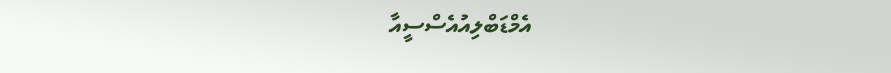އެމްޑަބްލިއުއެސްސީއާ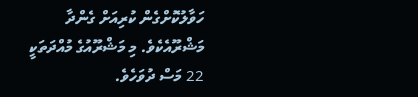ހަވާލުކޮށްގެން ކުރިއަށް ގެންދާ މަޝްރޫއެކެވެ. މި މަޝްރޫއުގެ މުއްދަތަކީ 22 މަސް ދުވަހެވެ.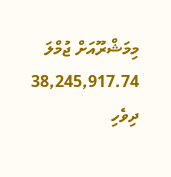މިމަޝްރޫއަށް ޖުމްލަ 38,245,917.74 ދިވެހި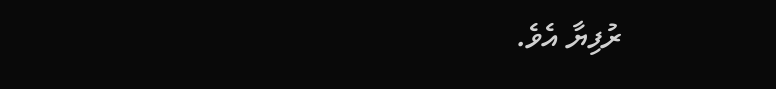ރުފިޔާ އެވެ.